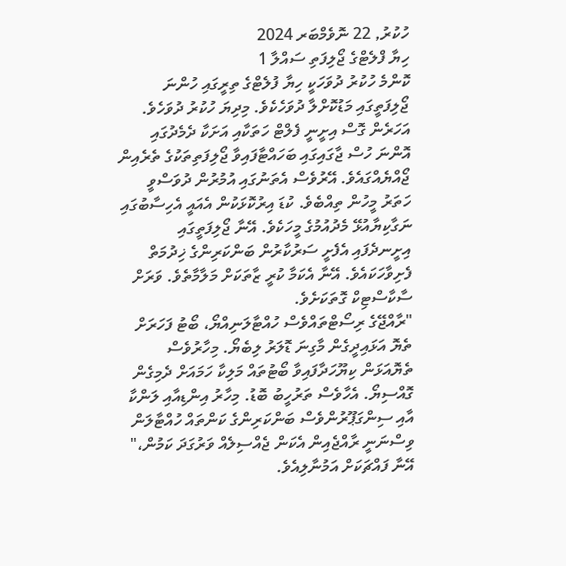ހުކުރު, 22 ނޮވެމްބަރ 2024
ހިޔާ ފްލެޓްގެ ޖޯލިފަތި ސައްލާ 1
ކޮންމެ ހުކުރު ދުވަހަކީ ހިޔާ ފުލެޓްގެ ތިރީގައި ހުންނަ ޖޯލިފަތީގައި މަޑުކޮށްލާ ދުވަހެކެވެ. މިދިޔަ ހުކުރު ދުވަހެވެ. އަހަރެން ގޮސް އިށީނީ ފެލްޓް ހަތަކާއި އަށަކާ ދެމެދުގައި އޮންނަ ހުސް ޖާގައިގައި ބަހައްޓާފައިވާ ޖޯލިފަތިތަކުގެ ތެރެއިން ޖޯއްޔެއްގައެވެ. އޭރުވެސް އެތަނުގައި އުމުރުން ދުވަސްވީ ހަތަރު މީހުން ތިއްބެވެ. ކުޑަ އިރުކޮޅަކުން އެއައީ އެހިސާބުގައި ނަގާކިޔާއުޅޭ މެދުއުމުގެ މީހަކެވެ. އޭނާ ޖޯލިފަތީގައި އިށީނދެފައި އެފެށީ ސަރުކާރުން ބަންކަރިންގެ ޚިދުމަތް ފެށިވާހަކައެވެ. އޭނާ އެކަމާ ކުރީ ޒާތަކަށް މަލާމާތެވެ. ވަރަށް ސާކާސްޓިކް ގޮތަކަށެވެ.
"ރާއްޖޭގެ ރިސޯޓްތައްވެސް ހުއްޓާލަނިއްޔޯ، ބޯޓު ފަހަރަށް ތެޔޮ އަޅައިދީގެން މާގިނަ ޑޮލަރު ލިބެޔޯ. މިހާރުވެސް ތެޔޮއަޅަން ކިޔޫހަދާފައިވާ ބޯޓުތައް މަލިކާ ހަމައަށް ދެމިގެން ގޮއްސިޔޯ. އެހާވެސް ތަރުހީބު ބޮޑު. މިހާރު އިންޑިއާއި ލަންކާ އާއި ސިންގަޕޫރުންވެސް ބަންކަރިންގެ ކަންތައް ހުއްޓާލަން ވިސްނަނީ ރާއްޖެއިން އެކަން ޖެއްސިލެއް ވަރުގަދަ ކަމުން،" އޭނާ ފައްޗަކަށް އަމުނާލިއެވެ.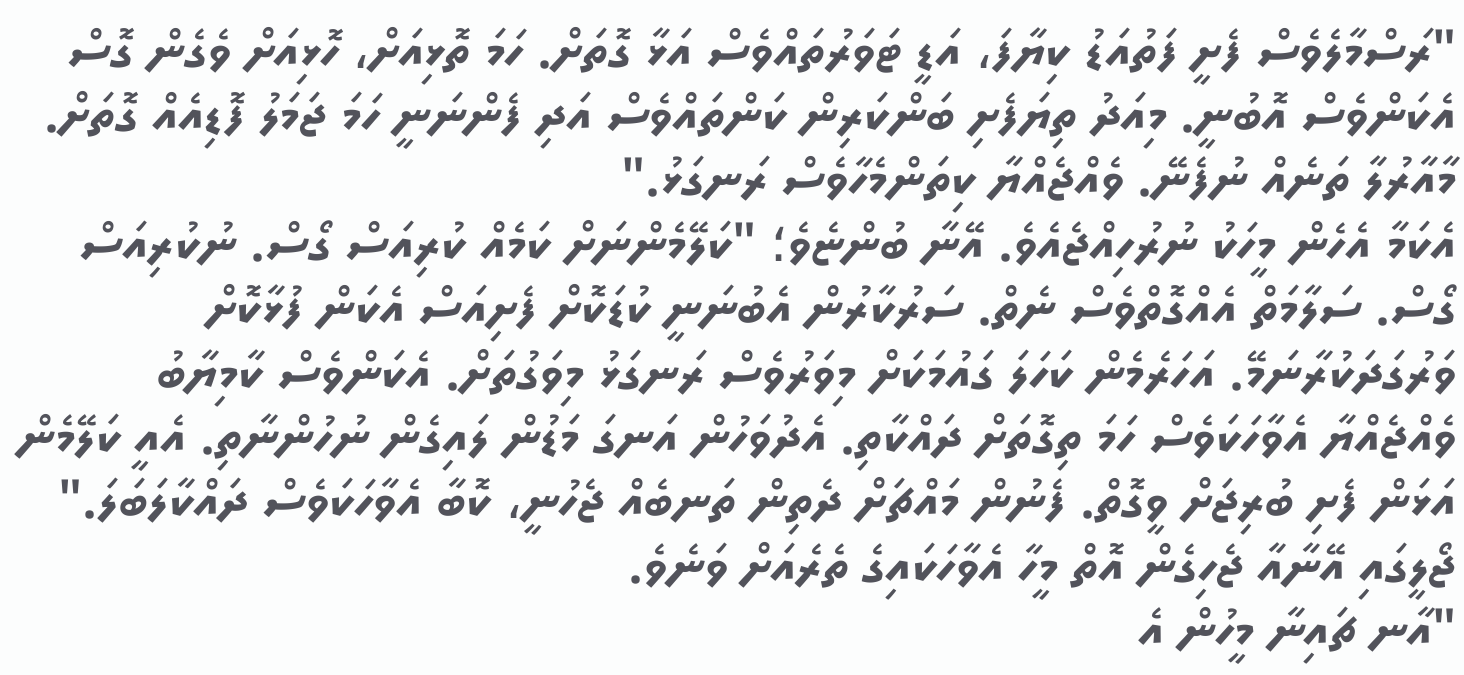"ރަސްމާލެވެސް ފެށީ ފަތުއަޑު ކިޔާފަ، އަޑީ ޓަވަރުތައްވެސް އަޅާ ގޮތަށް. ހަމަ ތޮޅިއަށް، ހޮޅިއަށް ވެގެން ގޮސް އެކަންވެސް އޮބުނީ. މިއަދު ތިޔަފެށި ބަންކަރިން ކަންތައްވެސް އަދި ފެންނަނީ ހަމަ ޖަމަލު ފޮޑިއެއް ގޮތަށް. މާއާރުލާ ތަނެއް ނުފެނޭ. ވެއްޖެއްޔާ ކިތަންމެހާވެސް ރަނގަޅު."
އެކަމާ އެހެން މީހަކު ނުރުހިއްޖެއެވެ. އޭނާ ބުންޏެވެ؛ "ކަލޭމެންނަށް ކަމެއް ކުރިއަސް ގޯސް. ނުކުރިއަސް ގޯސް. ސަލާމަތް އެއްގޮތްވެސް ނެތް. ސަރުކާރުން އެބުނަނީ ކުޑަކޮށް ފެށިއަސް އެކަން ފުޅާކޮށް ވަރުގަދަކުރާނަމޭ. އަހަރެމެން ކަހަލަ ގައުމަކަށް މިވަރުވެސް ރަނގަޅު މިވަގުތަށް. އެކަންވެސް ކާމިޔާބު ވެއްޖެއްޔާ އެވާހަކަވެސް ހަމަ ތިގޮތަށް ދައްކާތި. އެދުވަހުން އަނގަ މަޑުން ލައިގެން ނުހުންނާތި. އެއީ ކަލޭމެން އަޅަން ފެށި ބުރިޖަށް ވީގޮތް. ފެނުން މައްޗަށް ދެތިން ތަނބެއް ޖެހުނީ، ކޮބާ އެވާހަކަވެސް ދައްކާލަބަލަ."
ޖޯލީގައި އޭނާއާ ޖެހިގެން އޮތް މީހާ އެވާހަކައިގެ ތެރެއަށް ވަނެވެ.
"އާނ ޗައިނާ މީހުން އެ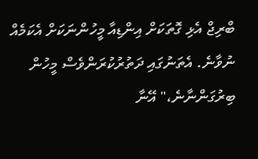ބްރިޖް އެޅި ގޮތަކަށް އިންޑިއާ މީހުންނަކަށް އެކަމެއް ނުވާނެ. އެތަނުގައި ދަތުރުކުރަންވެސް މީހުން ބިރުގަންނާނެ،" އޭނާ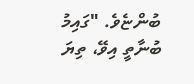ބުންޏެވެ. "ގައިމު ބުނާތީ އިވޭ، ތިޔަ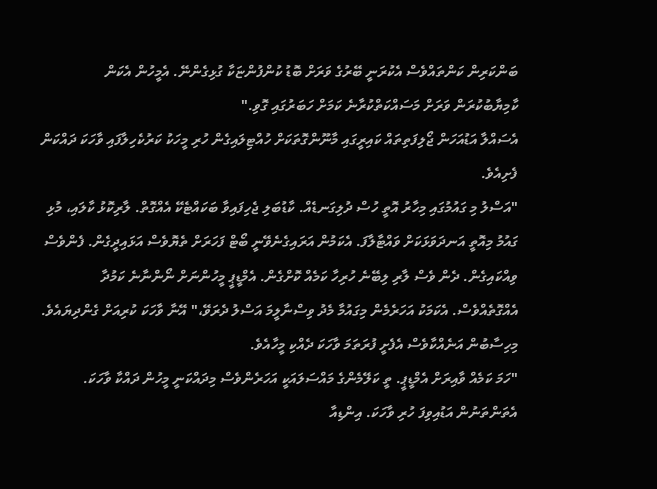ބަންކަރިން ކަންތައްވެސް އެކުރަނީ ބޭރުގެ ވަރަށް ބޮޑު ކުންފުންޏަކާ ގުޅިގެންނޭ. އެމީހުން އެކަން ކާމިޔާބުކުރަން ވަރަށް މަސައްކަތްކުރާނެ ކަމަށް ހަބަރުގައި ގޮވި."
އެސައްލާ އަޑުއަހަން ޖޯލިފަތިތައް ކައިރީގައި މާނޫންގޮތަކަށް ހުއްޓިލައިގެން ހުރި މީހަކު ކަރުކެހިލާފައި ވާހަކަ ދައްކަން ފެށިއެވެ.
"އަސްލު މި ގައުމުގައި މިހާރު އޮތީ ހުސް ދުލިގަނޑެއް. ކާޑުބަލި ޖެހިފައިވާ ބަކައްޓެކޭ އެއްގޮތް. ލާރިކޮޅު ކާލައި، މުޅި ގައުމު މިއޮތީ އަނދަވަޅަކަށް ވައްޓާލާފަ. އެކަމުން އަރައިގެނެވޭނީ ބޯޓް ފަހަރަށް ތެޔޮވެސް އަޅައިދީގެން. ފެންވެސް ވިއްކައިގެން. ދެން ވެސް ލާރި ލިބޭނެ ހުރިހާ ކަމެއް ކޮށްގެން. އެމްޑީޕީ މީހުންނަށް ނޯންނާނެ ކަމުދާ އެއްގޮތެއްވެސް. އެކަމަކު އަހަރެމެން މިގައުމާ މެދު ވިސްނާލީމަ އަސްލު ދެރަވޭ،" އޭނާ ވާހަކަ ކުރިއަށް ގެންދިޔައެވެ.
މިހިސާބުން އަނެއްކާވެސް އެފެށީ ފުރަތަމަ ވާހަކަ ދެއްކި މީހާއެވެ.
"ހަމަ ކަމެއް ވާއިރަށް އެމްޑީޕީ. ތީ ކަލޭމެންގެ މައްސަލައަކީ އަހަރެންވެސް މިދައްކަނީ މީހުން ދައްކާ ވާހަކަ. އެތަންތަނުން އަޑުއިވިފަ ހުރި ވާހަކަ. އިންޑިއާ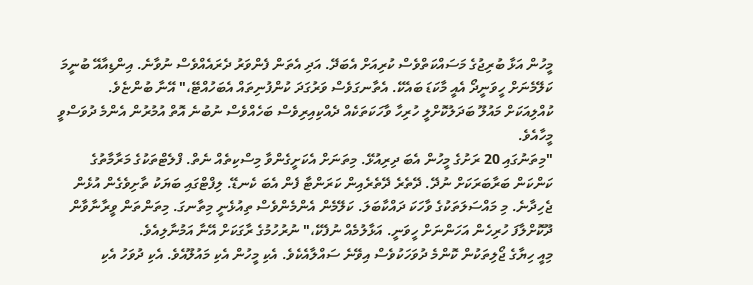މީހުން އަޅާ ބުރިޖުގެ މަސައްކަތްވެސް ކުރިއަށް އެބަދޭ. އަދި އެތަން ފެންވަރު ދެރައެއްވެސް ނުވާނެ. އިންޑިއާއޭ ބުނީމަ ކަލޭމެނަށް ހީވަނީދޯ އެއީ މާކަޑަ ބައެކޭ. އެތާނގަވެސް ވަރުގަދަ ކުންފުނިތައް އެބަހުއްޓޭ،" އޭނާ ބުންޏެވެ.
ކުއްލިއަކަށް މައުލޫ ބަދަލުކޮށްލީ ހުރިހާ ވާހަކަތަކެއް ދެއްކިއިރިވެސް ބަހެއްވެސް ނުބުނެ އޮތް އުމުރުން އެންމެ ދުވަސްވީ މީހާއެވެ.
"މިތަނުގައި 20 ރަށުގެ މީހުން އެބަ ދިރިއުޅޭ. މިތަނަށް އެކަށީގެންވާ މިސްކިތެއް ނެތް. ފްލެޓްތަކުގެ މަރާމާތުގެ ކަންކަން ބަރާބަރަކަށް ނުދޭ. ދޭތެރެ ދޭތެރެއިން ކަރަންޓާ ފެން އެބަ ކެނޑޭ. ލިފްޓްގައި ބަޔަކު ތާށިވެގެން އުޅެން ޖެހިދާނެ. މި މައްސަލަތަކުގެ ވާހަކަ ދައްކާބަލަ. ކަލޭމެން އެންމެންވެސް ތިއުޅެނީ މިތާނގަ. މިތަންތަން ވީރާނާވާން ދޫކޮށްލާފަ ހުރިހެން އަހަންނަށް ހީވަނީ. އަޅާލުމެއް ނުފެކޭ،" ނުރުހުމުގެ ރާގަކަށް އޭނާ އަމުނާލިއެވެ.
މިއީ ހިޔާގެ ޖޯލިތަކުން ކޮންމެ ދުވަހަކުވެސް އިވޭނެ ސައްލާއެކެވެ. އެކި މީހުން އެކި މައުލޫއެވެ. އެކި ދުވަހު އެކި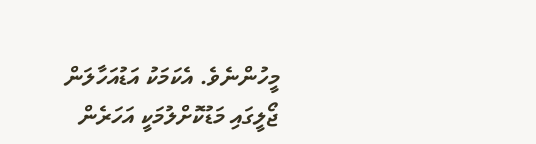މީހުންނެވެ. އެކަމަކު އަޑުއަހާލަން ޖޯލީގައި މަޑުކޮށްލުމަކީ އަހަރެން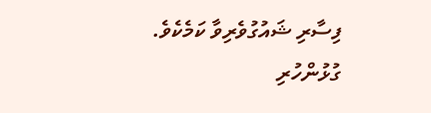ފިސާރި ޝައުގުވެރިވާ ކަމެކެވެ.
ގުޅުންހުރި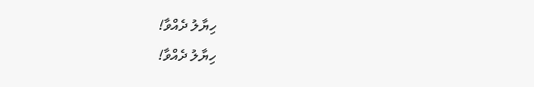ހިޔާލު ދެއްވާ!
ހިޔާލު ދެއްވާ!